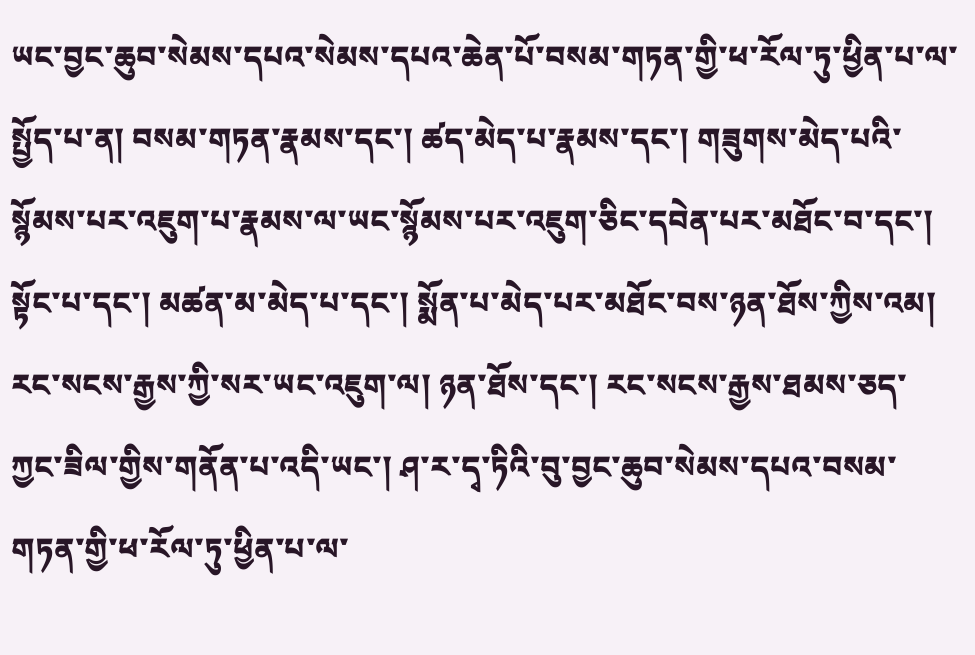ཡང་བྱང་ཆུབ་སེམས་དཔའ་སེམས་དཔའ་ཆེན་པོ་བསམ་གཏན་གྱི་ཕ་རོལ་ཏུ་ཕྱིན་པ་ལ་སྤྱོད་པ་ན། བསམ་གཏན་རྣམས་དང་། ཚད་མེད་པ་རྣམས་དང་། གཟུགས་མེད་པའི་སྙོམས་པར་འཇུག་པ་རྣམས་ལ་ཡང་སྙོམས་པར་འཇུག་ཅིང་དབེན་པར་མཐོང་བ་དང་། སྟོང་པ་དང་། མཚན་མ་མེད་པ་དང་། སྨོན་པ་མེད་པར་མཐོང་བས་ཉན་ཐོས་ཀྱིས་འམ། རང་སངས་རྒྱས་ཀྱི་སར་ཡང་འཇུག་ལ། ཉན་ཐོས་དང་། རང་སངས་རྒྱས་ཐམས་ཅད་ཀྱང་ཟིལ་གྱིས་གནོན་པ་འདི་ཡང་། ཤ་ར་དྭ་ཏིའི་བུ་བྱང་ཆུབ་སེམས་དཔའ་བསམ་གཏན་གྱི་ཕ་རོལ་ཏུ་ཕྱིན་པ་ལ་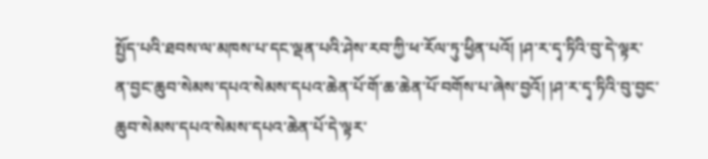སྤྱོད་པའི་ཐབས་ལ་མཁས་པ་དང་ལྡན་པའི་ཤེས་རབ་ཀྱི་ཕ་རོལ་ཏུ་ཕྱིན་པའོ། །ཤ་ར་དྭ་ཏིའི་བུ་དེ་ལྟར་ན་བྱང་ཆུབ་སེམས་དཔའ་སེམས་དཔའ་ཆེན་པོ་གོ་ཆ་ཆེན་པོ་བགོས་པ་ཞེས་བྱའོ། །ཤ་ར་དྭ་ཏིའི་བུ་བྱང་ཆུབ་སེམས་དཔའ་སེམས་དཔའ་ཆེན་པོ་དེ་ལྟར་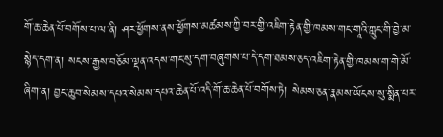གོ་ཆ་ཆེན་པོ་བགོས་པ་ལ་ནི། ཤར་ཕྱོགས་ནས་ཕྱོགས་མཚམས་ཀྱི་བར་གྱི་འཇིག་རྟེན་གྱི་ཁམས་གང་གཱའི་ཀླུང་གི་བྱེ་མ་སྙེད་དག་ན། སངས་རྒྱས་བཅོམ་ལྡན་འདས་གང་སུ་དག་བཞུགས་པ་དེ་དག་ཐམས་ཅད་འཇིག་རྟེན་གྱི་ཁམས་ག་གེ་མོ་ཞིག་ན། བྱང་ཆུབ་སེམས་དཔའ་སེམས་དཔའ་ཆེན་པོ་འདི་གོ་ཆ་ཆེན་པོ་བགོས་ཏེ། སེམས་ཅན་རྣམས་ཡོངས་སུ་སྨིན་པར་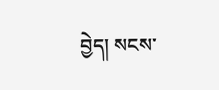བྱེད། སངས་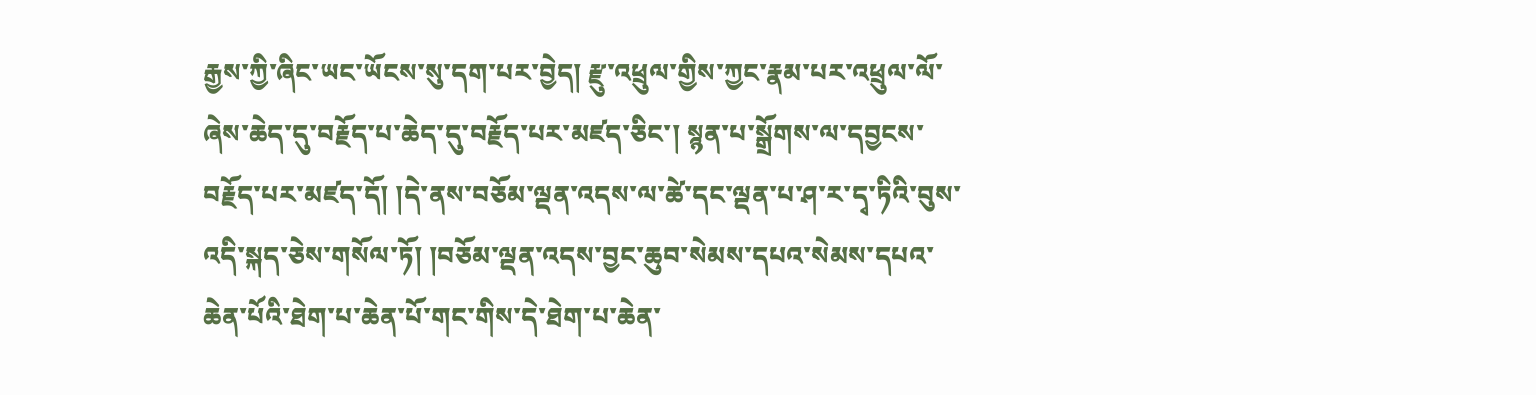རྒྱས་ཀྱི་ཞིང་ཡང་ཡོངས་སུ་དག་པར་བྱེད། རྫུ་འཕྲུལ་གྱིས་ཀྱང་རྣམ་པར་འཕྲུལ་ལོ་ཞེས་ཆེད་དུ་བརྗོད་པ་ཆེད་དུ་བརྗོད་པར་མཛད་ཅིང་། སྙན་པ་སྒྲོགས་ལ་དབྱངས་བརྗོད་པར་མཛད་དོ། །དེ་ནས་བཅོམ་ལྡན་འདས་ལ་ཚེ་དང་ལྡན་པ་ཤ་ར་དྭ་ཏིའི་བུས་འདི་སྐད་ཅེས་གསོལ་ཏོ། །བཅོམ་ལྡན་འདས་བྱང་ཆུབ་སེམས་དཔའ་སེམས་དཔའ་ཆེན་པོའི་ཐེག་པ་ཆེན་པོ་གང་གིས་དེ་ཐེག་པ་ཆེན་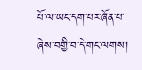པོ་ལ་ཡང་དག་པར་ཞོན་པ་ཞེས་བགྱི་བ་དེ་གང་ལགས།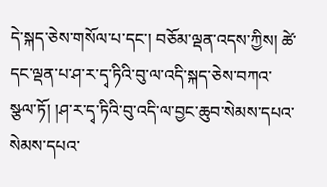དེ་སྐད་ཅེས་གསོལ་པ་དང་། བཅོམ་ལྡན་འདས་ཀྱིས། ཚེ་དང་ལྡན་པ་ཤ་ར་དྭ་ཏིའི་བུ་ལ་འདི་སྐད་ཅེས་བཀའ་སྩལ་ཏོ། །ཤ་ར་དྭ་ཏིའི་བུ་འདི་ལ་བྱང་ཆུབ་སེམས་དཔའ་སེམས་དཔའ་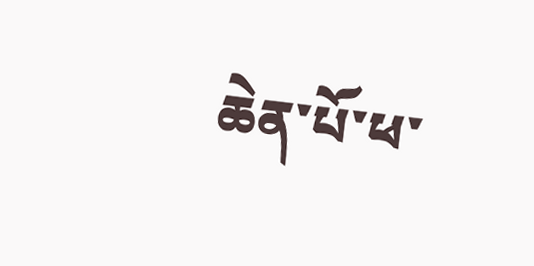ཆེན་པོ་ཕ་